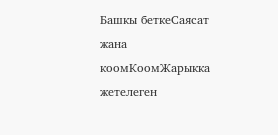Башкы беткеСаясат жана коомКоомЖарыкка жетелеген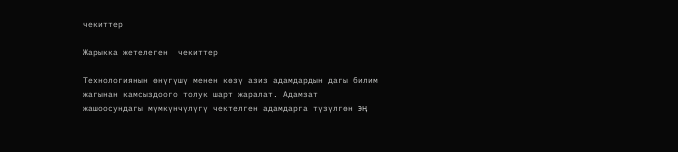чекиттер

Жарыкка жетелеген  чекиттер

Технологиянын ѳнүгүшү менен кѳзү азиз адамдардын дагы билим жагынан камсыздоого толук шарт жаралат. Адамзат жашоосундагы мүмкүнчүлүгү чектелген адамдарга түзүлгѳн эӊ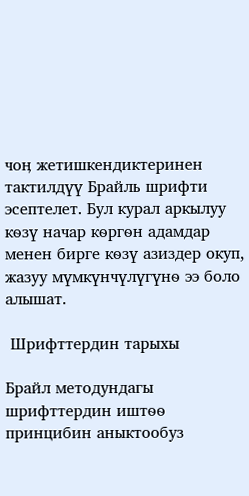чоӊ жетишкендиктеринен тактилдүү Брайль шрифти эсептелет. Бул курал аркылуу кѳзү начар кѳргѳн адамдар менен бирге кѳзү азиздер окуп, жазуу мүмкүнчүлүгүнѳ ээ боло алышат.

 Шрифттердин тарыхы

Брайл методундагы шрифттердин иштѳѳ принцибин аныктообуз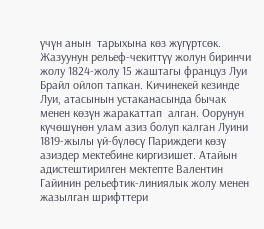үчүн анын  тарыхына кѳз жүгүртсѳк. Жазуунун рельеф-чекиттүү жолун биринчи жолу 1824-жолу 15 жаштагы француз Луи Брайл ойлоп тапкан. Кичинекей кезинде Луи, атасынын устаканасында бычак менен кѳзүн жаракаттап  алган. Оорунун күчѳшүнѳн улам азиз болуп калган Луини 1819-жылы үй-бүлѳсү Париждеги кѳзү азиздер мектебине киргизишет. Атайын адистештирилген мектепте Валентин Гайинин рельефтик-линиялык жолу менен жазылган шрифттери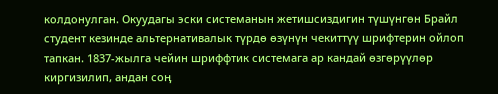колдонулган. Окуудагы эски системанын жетишсиздигин түшүнгѳн Брайл студент кезинде альтернативалык түрдѳ ѳзүнүн чекиттүү шрифтерин ойлоп тапкан. 1837-жылга чейин шриффтик системага ар кандай ѳзгѳрүүлѳр киргизилип, андан соӊ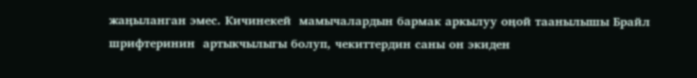жаӊыланган эмес. Кичинекей  мамычалардын бармак аркылуу оӊой таанылышы Брайл шрифтеринин  артыкчылыгы болуп, чекиттердин саны он экиден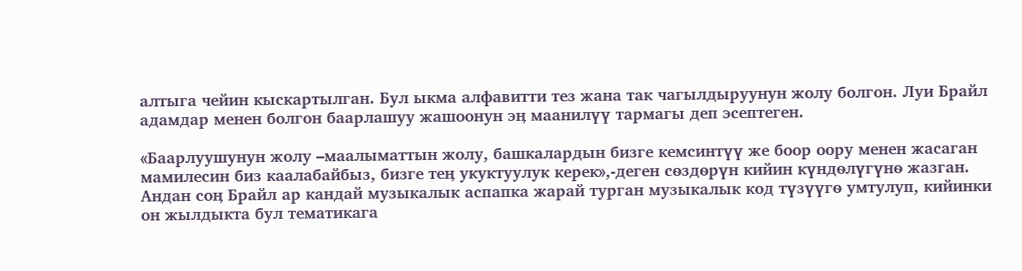алтыга чейин кыскартылган. Бул ыкма алфавитти тез жана так чагылдыруунун жолу болгон. Луи Брайл адамдар менен болгон баарлашуу жашоонун эӊ маанилүү тармагы деп эсептеген.

«Баарлуушунун жолу –маалыматтын жолу, башкалардын бизге кемсинтүү же боор оору менен жасаган мамилесин биз каалабайбыз, бизге теӊ укуктуулук керек»,-деген сѳздѳрүн кийин күндѳлүгүнѳ жазган. Андан соӊ Брайл ар кандай музыкалык аспапка жарай турган музыкалык код түзүүгѳ умтулуп, кийинки он жылдыкта бул тематикага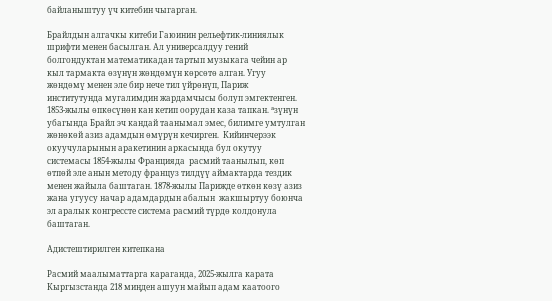байланыштуу үч китебин чыгарган.

Брайлдын алгачкы китеби Гаюинин рельефтик-линиялык шрифти менен басылган. Ал универсалдуу гений болгондуктан математикадан тартып музыкага чейин ар кыл тармакта ѳзүнүн жѳндѳмүн кѳрсѳтѳ алган. Угуу жѳндѳмү менен эле бир нече тил үйрѳнүп, Париж институтунда мугалимдин жардамчысы болуп эмгектенген. 1853-жылы ѳпкѳсүнѳн кан кетип оорудан каза тапкан. ªзүнүн убагында Брайл эч кандай таанымал эмес, билимге умтулган жѳнѳкѳй азиз адамдын ѳмүрүн кечирген.  Кийинчерээк окуучуларынын аракетинин аркасында бул окутуу системасы 1854-жылы Францияда  расмий таанылып, кѳп ѳтпѳй эле анын методу француз тилдүү аймактарда тездик менен жайыла баштаган. 1878-жылы Парижде ѳткѳн кѳзү азиз жана угуусу начар адамдардын абалын  жакшыртуу боюнча эл аралык конгрессте система расмий түрдѳ колдонула баштаган.

Адистештирилген китепкана

Расмий маалыматтарга караганда, 2025-жылга карата Кыргызстанда 218 миӊден ашуун майып адам каатоого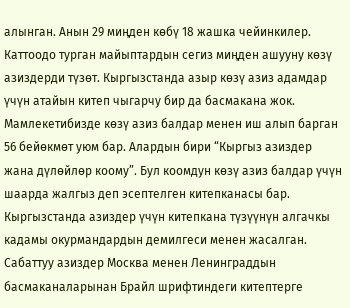алынган. Анын 29 миӊден кѳбү 18 жашка чейинкилер. Каттоодо турган майыптардын сегиз миӊден ашууну кѳзү азиздерди түзѳт. Кыргызстанда азыр кѳзү азиз адамдар үчүн атайын китеп чыгарчу бир да басмакана жок. Мамлекетибизде кѳзү азиз балдар менен иш алып барган  56 бейѳкмѳт уюм бар. Алардын бири “Кыргыз азиздер жана дүлѳйлѳр коому”. Бул коомдун кѳзү азиз балдар үчүн шаарда жалгыз деп эсептелген китепканасы бар.  Кыргызстанда азиздер үчүн китепкана түзүүнүн алгачкы кадамы окурмандардын демилгеси менен жасалган. Сабаттуу азиздер Москва менен Ленинграддын басмаканаларынан Брайл шрифтиндеги китептерге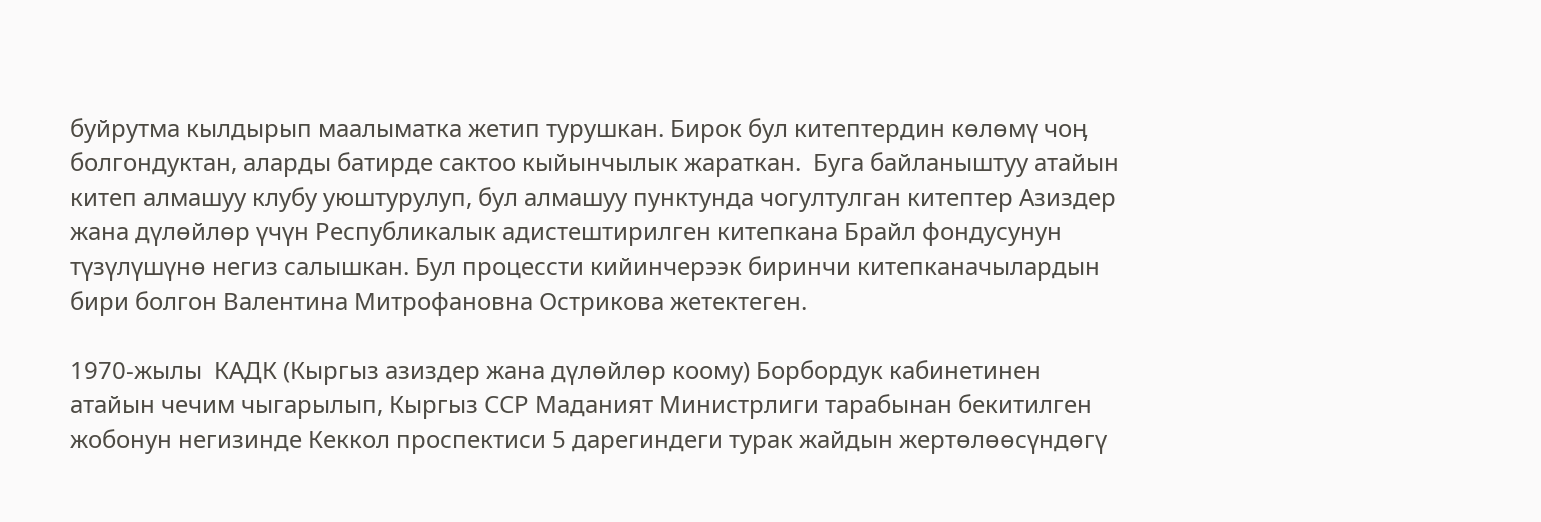буйрутма кылдырып маалыматка жетип турушкан. Бирок бул китептердин кѳлѳмү чоӊ болгондуктан, аларды батирде сактоо кыйынчылык жараткан.  Буга байланыштуу атайын китеп алмашуу клубу уюштурулуп, бул алмашуу пунктунда чогултулган китептер Азиздер жана дүлѳйлѳр үчүн Республикалык адистештирилген китепкана Брайл фондусунун түзүлүшүнѳ негиз салышкан. Бул процессти кийинчерээк биринчи китепканачылардын бири болгон Валентина Митрофановна Острикова жетектеген.

1970-жылы  КАДК (Кыргыз азиздер жана дүлѳйлѳр коому) Борбордук кабинетинен атайын чечим чыгарылып, Кыргыз ССР Маданият Министрлиги тарабынан бекитилген жобонун негизинде Кеккол проспектиси 5 дарегиндеги турак жайдын жертѳлѳѳсүндѳгү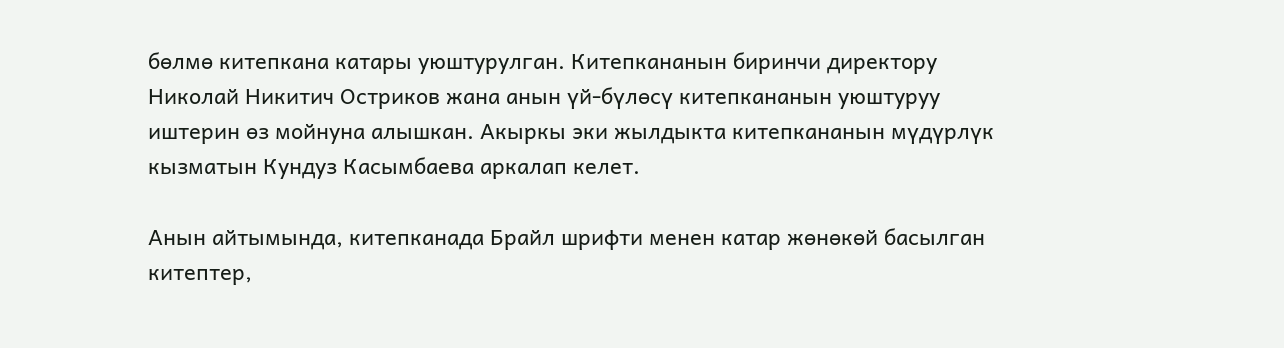бѳлмѳ китепкана катары уюштурулган. Китепкананын биринчи директору Николай Никитич Остриков жана анын үй-бүлѳсү китепкананын уюштуруу иштерин ѳз мойнуна алышкан. Акыркы эки жылдыкта китепкананын мүдүрлүк кызматын Кундуз Касымбаева аркалап келет.

Анын айтымында, китепканада Брайл шрифти менен катар жѳнѳкѳй басылган китептер,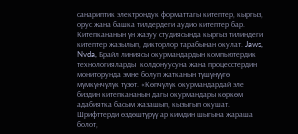санариптик электрондук форматтагы китептер, кыргыз, орус жана башка тилдердеги аудио китептер бар. Китепкананын үн жазуу студиясында кыргыз тилиндеги китептер жазылып, дикторлор тарабынан окулат. Jaws, Nvda, Брайл линиясы окурмандардын компьютердик технологияларды  колдонуусуна жана процесстердин мониторунда эмне болуп жатканын түшүнүүгѳ мүмкүнчүлүк түзѳт. «Кѳпчүлүк окурмандардай эле биздин китепкананын дагы окурмандары кѳркѳм адабиятка басым жазашып, кызыгып окушат. Шрифттерди ѳздѳштүрүү ар кимдин шыгына жараша болот,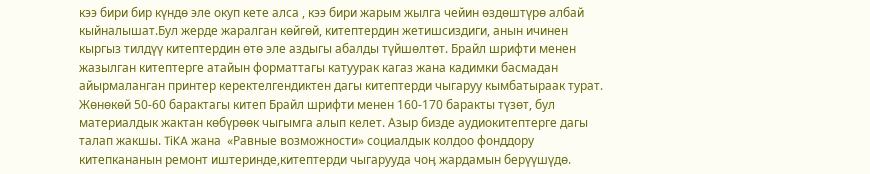кээ бири бир күндѳ эле окуп кете алса , кээ бири жарым жылга чейин ѳздѳштүрѳ албай кыйналышат.Бул жерде жаралган кѳйгѳй, китептердин жетишсиздиги, анын ичинен кыргыз тилдүү китептердин ѳтѳ эле аздыгы абалды түйшѳлтѳт. Брайл шрифти менен жазылган китептерге атайын форматтагы катуурак кагаз жана кадимки басмадан айырмаланган принтер керектелгендиктен дагы китептерди чыгаруу кымбатыраак турат. Жѳнѳкѳй 50-60 барактагы китеп Брайл шрифти менен 160-170 баракты түзѳт, бул материалдык жактан кѳбүрѳѳк чыгымга алып келет. Азыр бизде аудиокитептерге дагы талап жакшы. TiKA жана  «Равные возможности» социалдык колдоо фонддору китепкананын ремонт иштеринде,китептерди чыгарууда чоӊ жардамын берүүшүдѳ.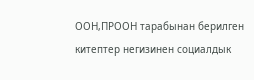ООН,ПРООН тарабынан берилген китептер негизинен социалдык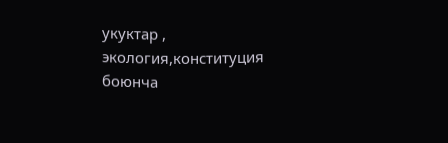укуктар , экология,конституция боюнча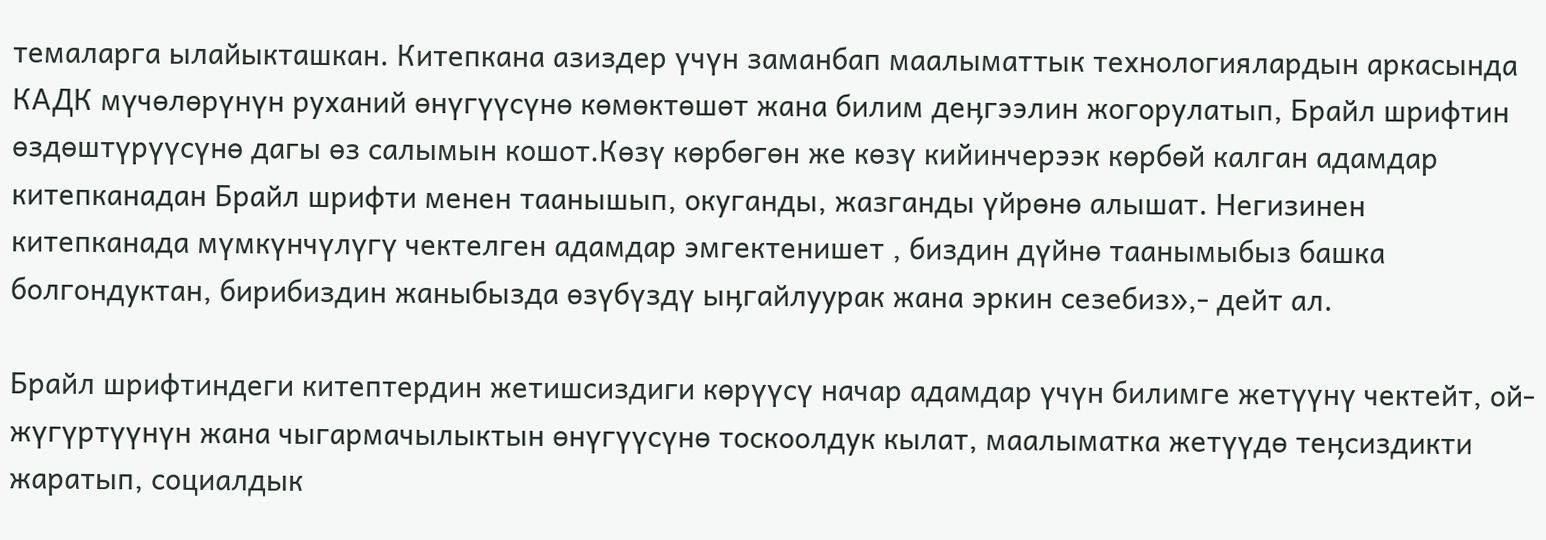темаларга ылайыкташкан. Китепкана азиздер үчүн заманбап маалыматтык технологиялардын аркасында КАДК мүчѳлѳрүнүн руханий ѳнүгүүсүнѳ кѳмѳктѳшѳт жана билим деӊгээлин жогорулатып, Брайл шрифтин ѳздѳштүрүүсүнѳ дагы ѳз салымын кошот.Кѳзү кѳрбѳгѳн же кѳзү кийинчерээк кѳрбѳй калган адамдар китепканадан Брайл шрифти менен таанышып, окуганды, жазганды үйрѳнѳ алышат. Негизинен китепканада мүмкүнчүлүгү чектелген адамдар эмгектенишет , биздин дүйнѳ таанымыбыз башка болгондуктан, бирибиздин жаныбызда ѳзүбүздү ыӊгайлуурак жана эркин сезебиз»,- дейт ал.

Брайл шрифтиндеги китептердин жетишсиздиги кѳрүүсү начар адамдар үчүн билимге жетүүнү чектейт, ой-жүгүртүүнүн жана чыгармачылыктын ѳнүгүүсүнѳ тоскоолдук кылат, маалыматка жетүүдѳ теӊсиздикти жаратып, социалдык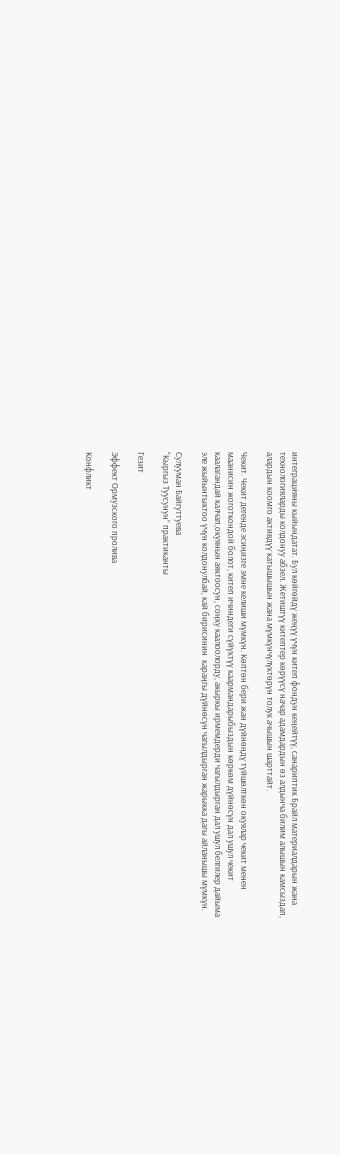интеграцияны кыйындатат. Бул кѳйгѳйдү жеӊүү үчүн китеп фондун кеӊейтүү, санариптик Брайл материалдарын жана технологияларды колдонуу абзел. Жетиштүү китептер кѳрүүсү начар адамдардын ѳз алдынча билим алышын камсыздап, алардын коомго активдүү катышышын жана мүмкүнчүлүктѳрүн толук ачышын шарттайт.

Чекит. Чекит дегенде эсиӊизге эмне келиши мүмкүн. Кѳптѳн бери жан дүйнѳӊдү түйшѳлткѳн окуялар чекит менен маанисин жоготкондой болот, китеп ичиндеги сүйүктүү каармандарыбыздын кѳркѳм дүйнѳсүн дал ушул чекит каалагандай калчап,окуянын аяктоосун, соӊку каалоолорду, акыркы ирмемдерди чагылдырган дал ушул белгилер дайыма эле жыйынтыктоо үчүн колдонулбай, кай бирисинин  караӊгы дүйнѳсүн чагылдырган жарыкка дагы айланышы мүмкүн.

Сулууман Байгуттуева
“Кыргыз Туусунун” практиканты

Гезит

Эффект Ормузского пролива

Конфликт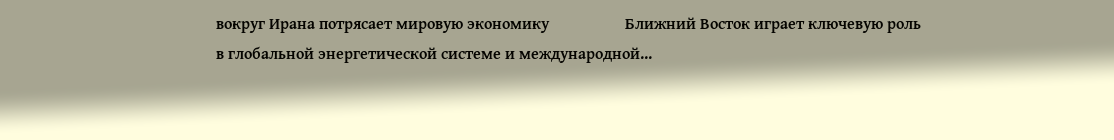вокруг Ирана потрясает мировую экономику                   Ближний Восток играет ключевую роль в глобальной энергетической системе и международной...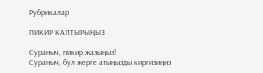Рубрикалар

ПИКИР КАЛТЫРЫҢЫЗ

Сураныч, пикир жазыңыз!
Сураныч, бул жерге атыңызды киргизиңиз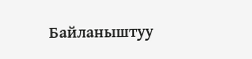Байланыштуу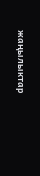жаңылыктар